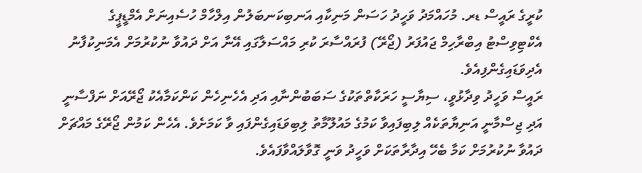ކުރީގެ ރައީސް ޑރ. މުހައްމަދު ވަހީދު ހަސަން މަނިކާއި އަނބިކަނބަލުން އިލްހާމް ހުސެއިނަށް އެމްޑީޕީގެ އެކްޓިވިސްޓު އިބްރާހިމް ޖައުފަރު (ޖޯރޭ) ފުރައްސާރަ ކުރި މައްސަލާގައި އޭނާ އަށް ދައުވާ ނުކުރުމަށް އެމަނިކުފާނު އެދިވަޑައިގެންފިއެވެ.
ރައީސް ވަހީދު ވިދާޅުވީ، ސިޔާސީ ހަރަކާތްތަކުގެ ސަބަބުންނާއި އަދި އެހެނިހެން ކަންކަމާއެކު ޖޯރޭއަށް ނަފްސާނީ އަދި ޖިސްމާނީ އަނިޔާތަކެއް ލިބިފައިވާ ކަމުގެ މައުލޫމާތު ލިބިވަޑައިގެންފައި ވާ ކަމަށެވެ. އެހެން ކަމުން ޖޯރޭގެ މައްޗަށް ދައުވާ ނުކުރުމަށް ކަމާ ބެހޭ އިދާރާތަކަށް ވަހީދު ވަނީ ގޮވާލައްވާފައެވެ.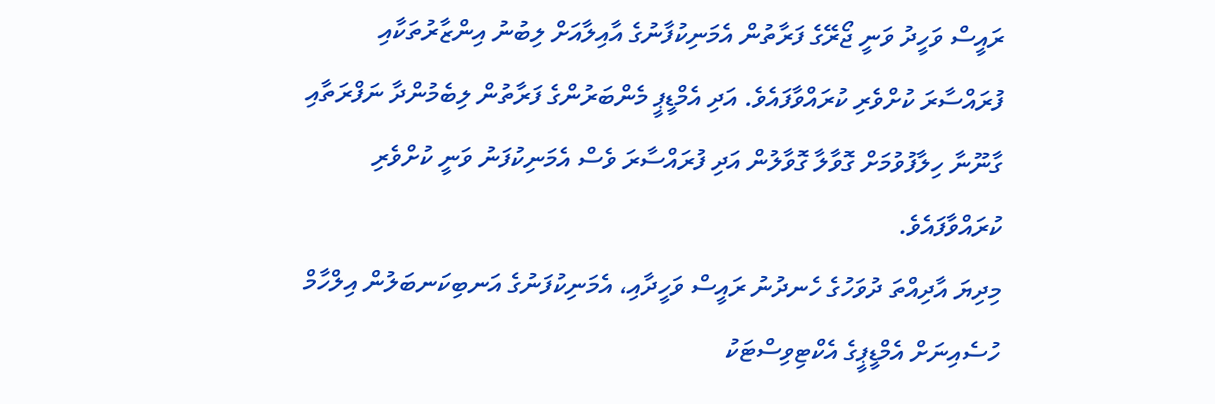ރައީސް ވަހީދު ވަނީ ޖޯރޭގެ ފަރާތުން އެމަނިކުފާނުގެ އާއިލާއަށް ލިބުނު އިންޒާރުތަކާއި ފުރައްސާރަ ކުށްވެރި ކުރައްވާފައެވެ. އަދި އެމްޑީޕީ މެންބަރުންގެ ފަރާތުން ލިބެމުންދާ ނަފްރަތާއި ގާނޫނާ ހިލާފުވުމަށް ގޮވާލާ ގޮވާލުން އަދި ފުރައްސާރަ ވެސް އެމަނިކުފަނު ވަނީ ކުށްވެރި ކުރައްވާފައެވެ.
މިދިޔަ އާދިއްތަ ދުވަހުގެ ހެނދުނު ރައީސް ވަހީދާއި، އެމަނިކުފަނުގެ އަނބިކަނބަލުން އިލްހާމް ހުސެއިނަށް އެމްޑީޕީގެ އެކްޓިވިސްޓަކު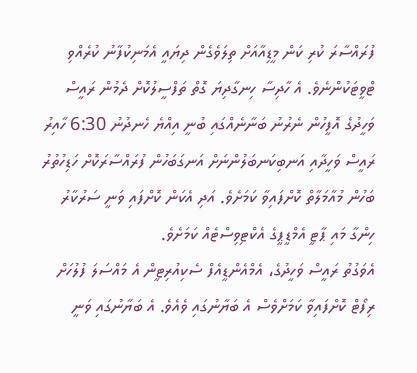ފުރައްސާރަ ކުރި ކަން މީޑިއާއަށް ތިލަވެގެން ދިޔައީ އެމަނިކުފާނު ކުރެއްވި ޓްވީޓަކުންނެވެ. އެ ހާދިސާ ހިނގާދިޔަ ގޮތް ތަފްސީލުކޮށް ދެމުން ރައީސް ވަހީދުގެ އޮފީހުން ނެރުނު ބަނާނެއްގައި ބުނީ އިއްޔެ ހެނދުނު 6:30 ހާއިރު ރައީސް ވަހީދާއި އަނބިކަނބަލުންނަށް އަނގަބަހުން ފުރައްސާރަކޮށް ހަޑިހުތުރު ބަހުން މުއާމަލާތް ކޮށްފައިވާ ކަމަށެވެ. އަދި އެކަން ކޮށްފައި ވަނީ ސަރުކާރު ހިންގާ މައި ޕާޓީ އެމްޑީޕީގެ އެކްޓިވިސްޓެއް ކަމަށެވެ.
އެވަގުތު ރައީސް ވަހީދުގެ، އެމްއެންޑީއެފް ސެކިއުރިޓީން އެ މައްސަލަ ފުލުހަށް ރިފޯޓް ކޮށްފައިވާ ކަމަށްވެސް އެ ބަޔާނުގައި ވެއެވެ. އެ ބަޔާނުގައި ވަނީ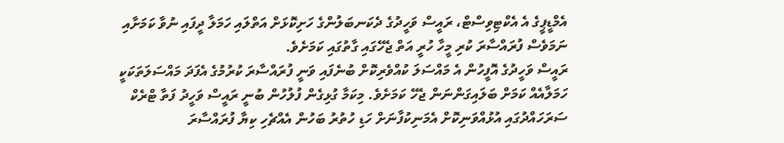އެމްޑީޕީގެ އެ އެކްޓިވިސްޓް، ރައީސް ވަހީދުގެ ދެކަނބަލުންގެ ހަށިކޮޅަށް އަތްލައި ހަމަލާ ދީފައި ނުވާ ކަމަށާއި ނަމަވެސް ފުރައްސާރަ ކުރި މީހާ ހުރީ އަތް ޖެހޭގައި ގާތުގައި ކަމަށެވެ.
ރައީސް ވަހީދުގެ އޮފީހުން އެ މައްސަލަ ކުއްވެރިކޮށް ބުނެފައި ވަނީ ފުރައްސާރަ ކުރުމުގެ އެފަދަ މައްސަލަތަކަކީ ހަމަލާއެއް ކަމަށް ބަލައިގަންނަން ޖެހޭ ކަމަށެވެ. މިކަމާ ގުޅިގެން ފުލުހުން ބުނީ ރައީސް ވަހީދު ފަތާ ޓްރެކް ސަރަހައްދުގައި އުޅުއްވަނިކޮށް އެމަނިކުފާނަށް ހަޑި ހުތުރު ބަހުން އެއްޗެހި ކިޔާ ފުރައްސާރަ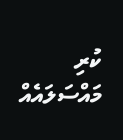ކުރި މައްސަލައެއް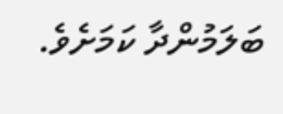ބަލަމުންދާ ކަމަށެވެ.